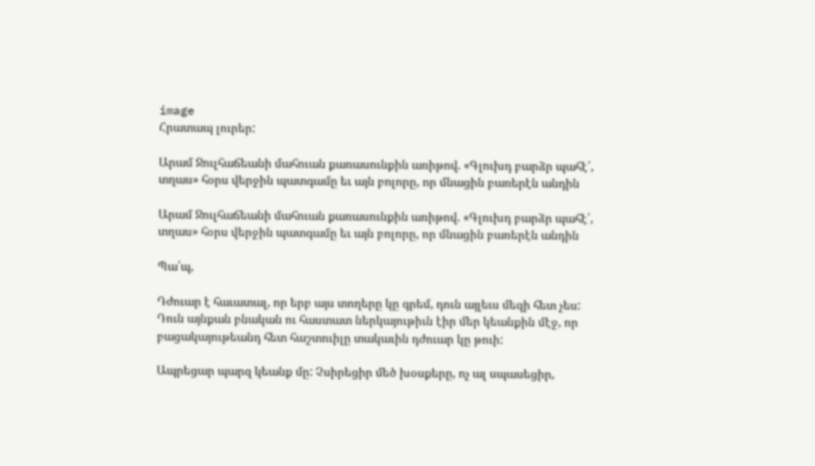image
Հրատապ լուրեր:

Արամ Ջուլհաճեանի մահուան քառասունքին առիթով. «Գլուխդ բարձր պահէ՛, տղաս» հօրս վերջին պատգամը եւ այն բոլորը, որ մնացին բառերէն անդին

Արամ Ջուլհաճեանի մահուան քառասունքին առիթով. «Գլուխդ բարձր պահէ՛, տղաս» հօրս վերջին պատգամը եւ այն բոլորը, որ մնացին բառերէն անդին

Պա՛պ,

Դժուար է հաւատալ, որ երբ այս տողերը կը գրեմ, դուն այլեւս մեզի հետ չես: Դուն այնքան բնական ու հաստատ ներկայութիւն էիր մեր կեանքին մէջ, որ բացակայութեանդ հետ հաշտուիլը տակաւին դժուար կը թուի:

Ապրեցար պարզ կեանք մը: Չսիրեցիր մեծ խօսքերը, ոչ ալ սպասեցիր,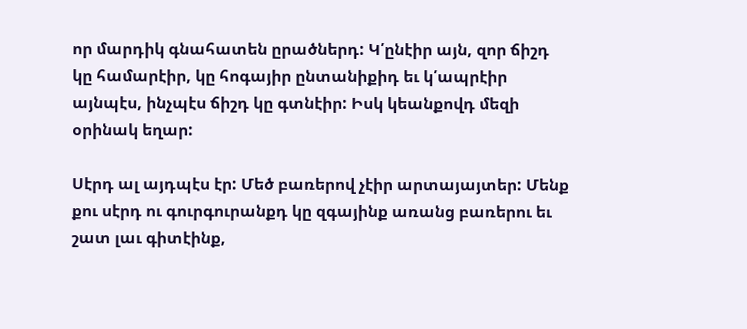որ մարդիկ գնահատեն ըրածներդ: Կ՛ընէիր այն, զոր ճիշդ կը համարէիր, կը հոգայիր ընտանիքիդ եւ կ՛ապրէիր այնպէս, ինչպէս ճիշդ կը գտնէիր: Իսկ կեանքովդ մեզի օրինակ եղար:

Սէրդ ալ այդպէս էր: Մեծ բառերով չէիր արտայայտեր: Մենք քու սէրդ ու գուրգուրանքդ կը զգայինք առանց բառերու եւ շատ լաւ գիտէինք,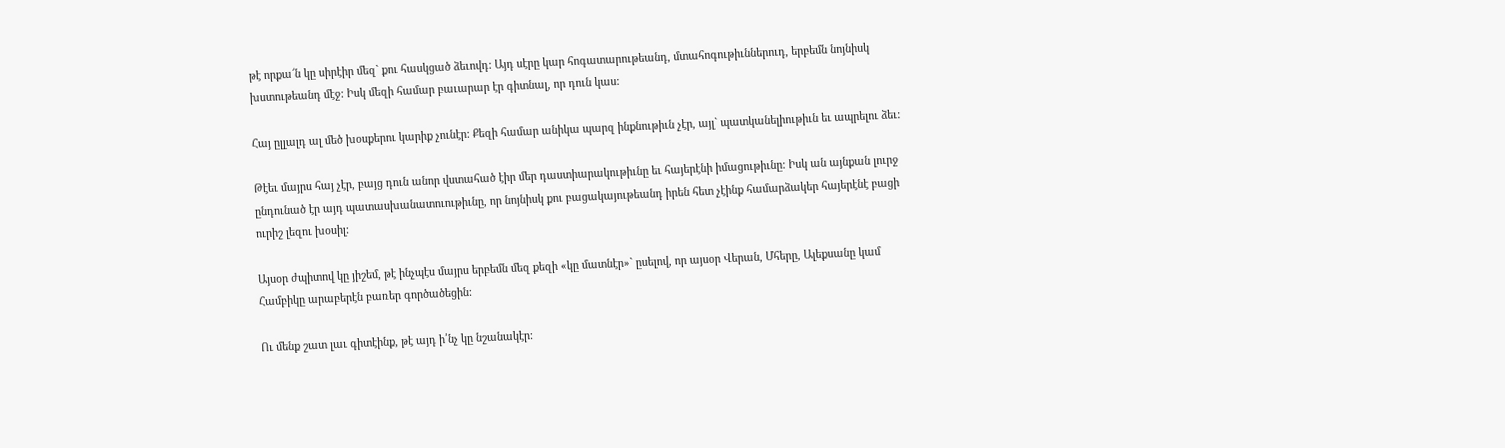թէ որքա՜ն կը սիրէիր մեզ` քու հասկցած ձեւովդ: Այդ սէրը կար հոգատարութեանդ, մտահոգութիւններուդ, երբեմն նոյնիսկ խստութեանդ մէջ: Իսկ մեզի համար բաւարար էր գիտնալ, որ դուն կաս:

Հայ ըլլալդ ալ մեծ խօսքերու կարիք չունէր: Քեզի համար անիկա պարզ ինքնութիւն չէր, այլ` պատկանելիութիւն եւ ապրելու ձեւ:

Թէեւ մայրս հայ չէր, բայց դուն անոր վստահած էիր մեր դաստիարակութիւնը եւ հայերէնի իմացութիւնը: Իսկ ան այնքան լուրջ ընդունած էր այդ պատասխանատուութիւնը, որ նոյնիսկ քու բացակայութեանդ իրեն հետ չէինք համարձակեր հայերէնէ բացի ուրիշ լեզու խօսիլ:

Այսօր ժպիտով կը յիշեմ, թէ ինչպէս մայրս երբեմն մեզ քեզի «կը մատնէր»` ըսելով, որ այսօր Վերան, Մհերը, Ալեքսանը կամ Համբիկը արաբերէն բառեր գործածեցին:

Ու մենք շատ լաւ գիտէինք, թէ այդ ի՛նչ կը նշանակէր: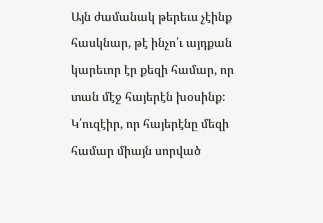Այն ժամանակ թերեւս չէինք հասկնար, թէ ինչո՛ւ այդքան կարեւոր էր քեզի համար, որ տան մէջ հայերէն խօսինք: Կ՛ուզէիր, որ հայերէնը մեզի համար միայն սորված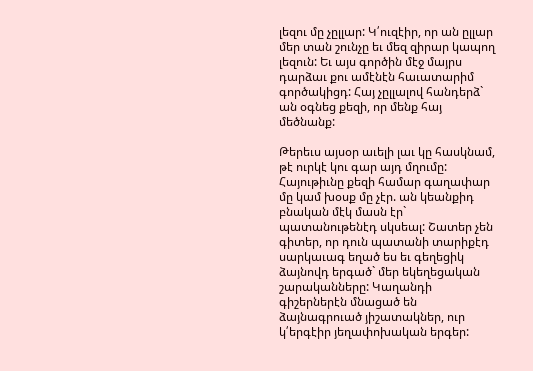լեզու մը չըլլար: Կ՛ուզէիր, որ ան ըլլար մեր տան շունչը եւ մեզ զիրար կապող լեզուն: Եւ այս գործին մէջ մայրս դարձաւ քու ամէնէն հաւատարիմ գործակիցդ: Հայ չըլլալով հանդերձ` ան օգնեց քեզի, որ մենք հայ մեծնանք:

Թերեւս այսօր աւելի լաւ կը հասկնամ, թէ ուրկէ կու գար այդ մղումը: Հայութիւնը քեզի համար գաղափար մը կամ խօսք մը չէր. ան կեանքիդ բնական մէկ մասն էր` պատանութենէդ սկսեալ: Շատեր չեն գիտեր, որ դուն պատանի տարիքէդ սարկաւագ եղած ես եւ գեղեցիկ ձայնովդ երգած` մեր եկեղեցական շարականները: Կաղանդի գիշերներէն մնացած են ձայնագրուած յիշատակներ, ուր կ՛երգէիր յեղափոխական երգեր: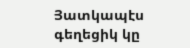Յատկապէս գեղեցիկ կը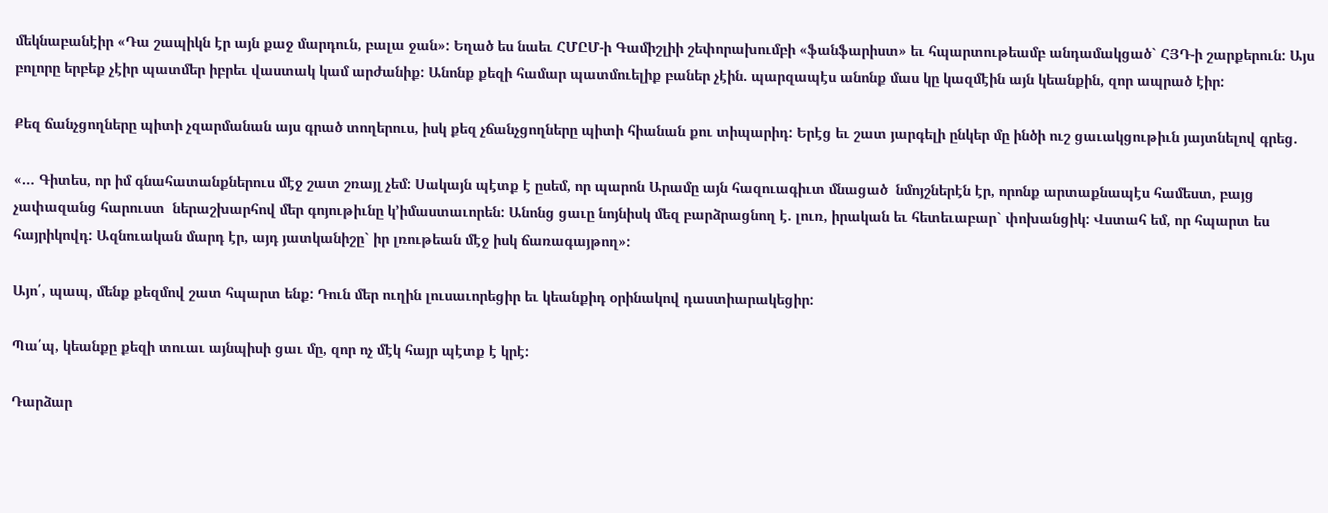մեկնաբանէիր «Դա շապիկն էր այն քաջ մարդուն, բալա ջան»: Եղած ես նաեւ ՀՄԸՄ-ի Գամիշլիի շեփորախումբի «ֆանֆարիստ» եւ հպարտութեամբ անդամակցած` ՀՅԴ-ի շարքերուն: Այս բոլորը երբեք չէիր պատմեր իբրեւ վաստակ կամ արժանիք: Անոնք քեզի համար պատմուելիք բաներ չէին. պարզապէս անոնք մաս կը կազմէին այն կեանքին, զոր ապրած էիր:

Քեզ ճանչցողները պիտի չզարմանան այս գրած տողերուս, իսկ քեզ չճանչցողները պիտի հիանան քու տիպարիդ: Երէց եւ շատ յարգելի ընկեր մը ինծի ուշ ցաւակցութիւն յայտնելով գրեց.

«… Գիտես, որ իմ գնահատանքներուս մէջ շատ շռայլ չեմ: Սակայն պէտք է ըսեմ, որ պարոն Արամը այն հազուագիւտ մնացած  նմոյշներէն էր, որոնք արտաքնապէս համեստ, բայց չափազանց հարուստ  ներաշխարհով մեր գոյութիւնը կ’իմաստաւորեն: Անոնց ցաւը նոյնիսկ մեզ բարձրացնող է. լուռ, իրական եւ հետեւաբար` փոխանցիկ: Վստահ եմ, որ հպարտ ես հայրիկովդ: Ազնուական մարդ էր, այդ յատկանիշը` իր լռութեան մէջ իսկ ճառագայթող»:

Այո՛, պապ, մենք քեզմով շատ հպարտ ենք: Դուն մեր ուղին լուսաւորեցիր եւ կեանքիդ օրինակով դաստիարակեցիր:

Պա՛պ, կեանքը քեզի տուաւ այնպիսի ցաւ մը, զոր ոչ մէկ հայր պէտք է կրէ:

Դարձար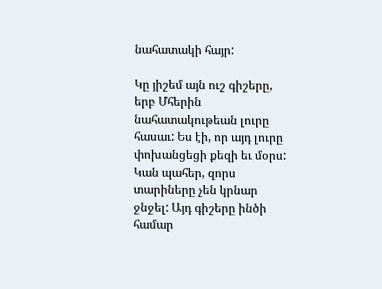նահատակի հայր:

Կը յիշեմ այն ուշ գիշերը, երբ Մհերին նահատակութեան լուրը հասաւ: Ես էի, որ այդ լուրը փոխանցեցի քեզի եւ մօրս: Կան պահեր, զորս տարիները չեն կրնար ջնջել: Այդ գիշերը ինծի համար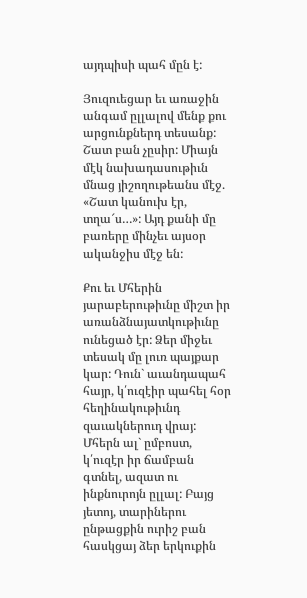այդպիսի պահ մըն է:

Յուզուեցար եւ առաջին անգամ ըլլալով մենք քու արցունքներդ տեսանք: Շատ բան չըսիր: Միայն մէկ նախադասութիւն մնաց յիշողութեանս մէջ. «Շատ կանուխ էր, տղա՜ս…»: Այդ քանի մը բառերը մինչեւ այսօր ականջիս մէջ են:

Քու եւ Մհերին յարաբերութիւնը միշտ իր առանձնայատկութիւնը ունեցած էր: Ձեր միջեւ տեսակ մը լուռ պայքար կար: Դուն` աւանդապահ հայր, կ՛ուզէիր պահել հօր հեղինակութիւնդ զաւակներուդ վրայ: Մհերն ալ` ըմբոստ, կ՛ուզէր իր ճամբան գտնել, ազատ ու ինքնուրոյն ըլլալ: Բայց յետոյ, տարիներու ընթացքին ուրիշ բան հասկցայ ձեր երկուքին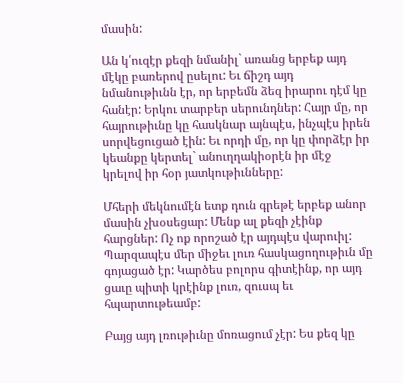մասին:

Ան կ՛ուզէր քեզի նմանիլ` առանց երբեք այդ մէկը բառերով ըսելու: Եւ ճիշդ այդ նմանութիւնն էր, որ երբեմն ձեզ իրարու դէմ կը հանէր: Երկու տարբեր սերունդներ: Հայր մը, որ հայրութիւնը կը հասկնար այնպէս, ինչպէս իրեն սորվեցուցած էին: Եւ որդի մը, որ կը փորձէր իր կեանքը կերտել` անուղղակիօրէն իր մէջ կրելով իր հօր յատկութիւնները:

Մհերի մեկնումէն ետք դուն գրեթէ երբեք անոր մասին չխօսեցար: Մենք ալ քեզի չէինք հարցներ: Ոչ ոք որոշած էր այդպէս վարուիլ: Պարզապէս մեր միջեւ լուռ հասկացողութիւն մը գոյացած էր: Կարծես բոլորս գիտէինք, որ այդ ցաւը պիտի կրէինք լուռ, զուսպ եւ հպարտութեամբ:

Բայց այդ լռութիւնը մոռացում չէր: Ես քեզ կը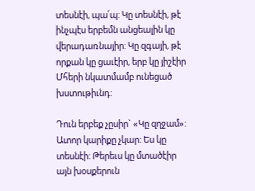տեսնէի, պա՛պ: Կը տեսնէի, թէ ինչպէս երբեմն անցեալին կը վերադառնայիր: Կը զգայի, թէ որքան կը ցաւէիր, երբ կը յիշէիր Մհերի նկատմամբ ունեցած խստութիւնդ:

Դուն երբեք չըսիր` «Կը զղջամ»: Ատոր կարիքը չկար: Ես կը տեսնէի: Թերեւս կը մտածէիր այն խօսքերուն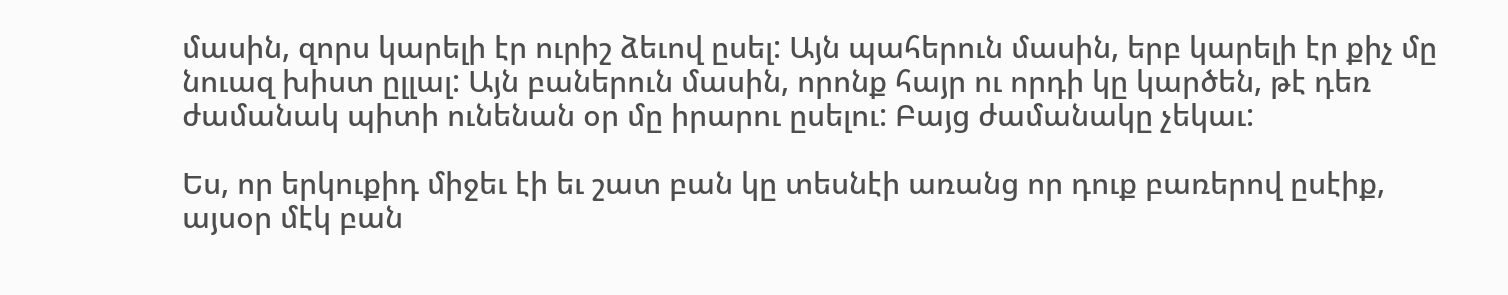մասին, զորս կարելի էր ուրիշ ձեւով ըսել: Այն պահերուն մասին, երբ կարելի էր քիչ մը նուազ խիստ ըլլալ: Այն բաներուն մասին, որոնք հայր ու որդի կը կարծեն, թէ դեռ ժամանակ պիտի ունենան օր մը իրարու ըսելու: Բայց ժամանակը չեկաւ:

Ես, որ երկուքիդ միջեւ էի եւ շատ բան կը տեսնէի առանց որ դուք բառերով ըսէիք, այսօր մէկ բան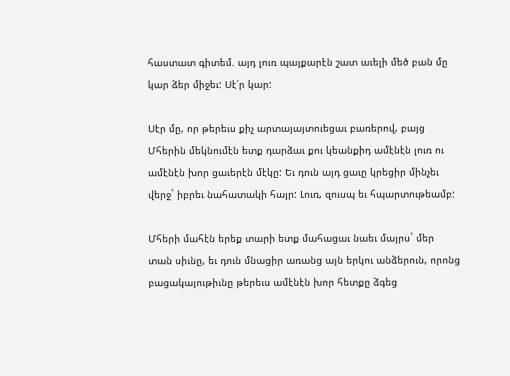հաստատ գիտեմ. այդ լուռ պայքարէն շատ աւելի մեծ բան մը կար ձեր միջեւ: Սէ՛ր կար:

Սէր մը, որ թերեւս քիչ արտայայտուեցաւ բառերով, բայց Մհերին մեկնումէն ետք դարձաւ քու կեանքիդ ամէնէն լուռ ու ամէնէն խոր ցաւերէն մէկը: Եւ դուն այդ ցաւը կրեցիր մինչեւ վերջ` իբրեւ նահատակի հայր: Լուռ, զուսպ եւ հպարտութեամբ:

Մհերի մահէն երեք տարի ետք մահացաւ նաեւ մայրս` մեր տան սիւնը, եւ դուն մնացիր առանց այն երկու անձերուն, որոնց բացակայութիւնը թերեւս ամէնէն խոր հետքը ձգեց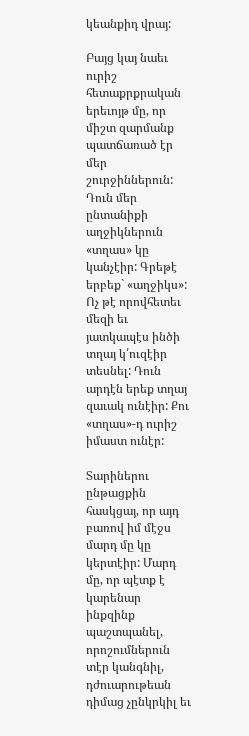կեանքիդ վրայ:

Բայց կայ նաեւ ուրիշ հետաքրքրական երեւոյթ մը, որ միշտ զարմանք պատճառած էր մեր շուրջիններուն: Դուն մեր ընտանիքի աղջիկներուն «տղաս» կը կանչէիր: Գրեթէ երբեք` «աղջիկս»: Ոչ թէ որովհետեւ մեզի եւ յատկապէս ինծի տղայ կ՛ուզէիր տեսնել: Դուն արդէն երեք տղայ զաւակ ունէիր: Քու «տղաս»-դ ուրիշ իմաստ ունէր:

Տարիներու ընթացքին հասկցայ, որ այդ բառով իմ մէջս մարդ մը կը կերտէիր: Մարդ մը, որ պէտք է կարենար ինքզինք պաշտպանել, որոշումներուն տէր կանգնիլ, դժուարութեան դիմաց չընկրկիլ եւ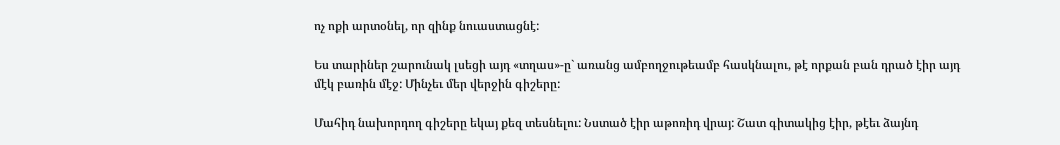ոչ ոքի արտօնել, որ զինք նուաստացնէ:

Ես տարիներ շարունակ լսեցի այդ «տղաս»-ը` առանց ամբողջութեամբ հասկնալու, թէ որքան բան դրած էիր այդ մէկ բառին մէջ: Մինչեւ մեր վերջին գիշերը:

Մահիդ նախորդող գիշերը եկայ քեզ տեսնելու: Նստած էիր աթոռիդ վրայ: Շատ գիտակից էիր, թէեւ ձայնդ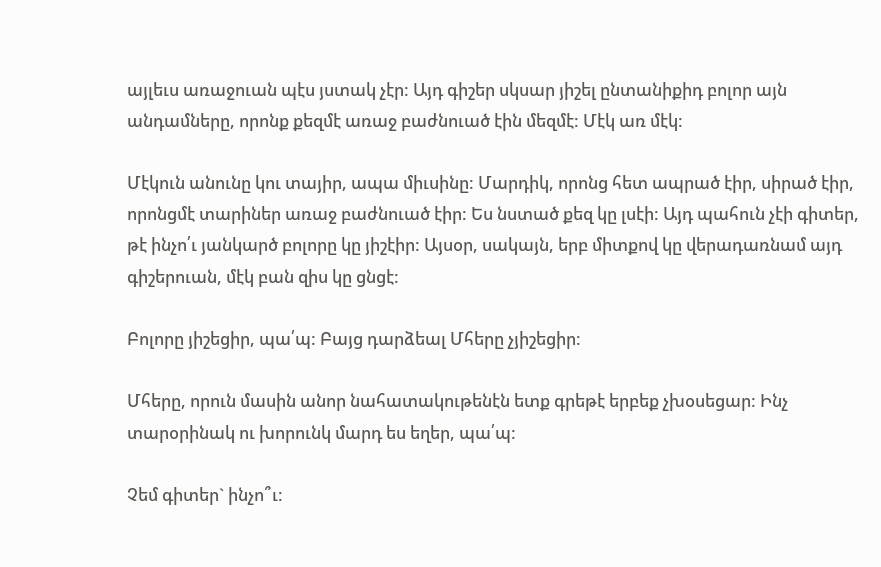այլեւս առաջուան պէս յստակ չէր: Այդ գիշեր սկսար յիշել ընտանիքիդ բոլոր այն անդամները, որոնք քեզմէ առաջ բաժնուած էին մեզմէ: Մէկ առ մէկ:

Մէկուն անունը կու տայիր, ապա միւսինը: Մարդիկ, որոնց հետ ապրած էիր, սիրած էիր, որոնցմէ տարիներ առաջ բաժնուած էիր: Ես նստած քեզ կը լսէի: Այդ պահուն չէի գիտեր, թէ ինչո՛ւ յանկարծ բոլորը կը յիշէիր: Այսօր, սակայն, երբ միտքով կը վերադառնամ այդ գիշերուան, մէկ բան զիս կը ցնցէ:

Բոլորը յիշեցիր, պա՛պ: Բայց դարձեալ Մհերը չյիշեցիր:

Մհերը, որուն մասին անոր նահատակութենէն ետք գրեթէ երբեք չխօսեցար: Ինչ տարօրինակ ու խորունկ մարդ ես եղեր, պա՛պ:

Չեմ գիտեր` ինչո՞ւ: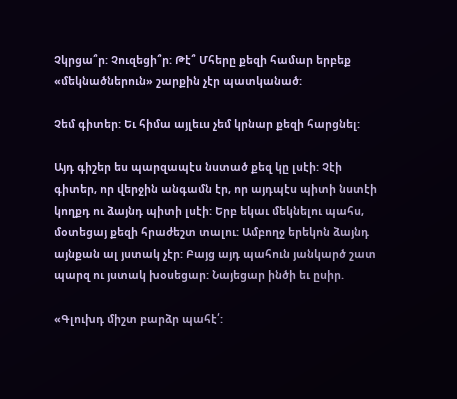Չկրցա՞ր: Չուզեցի՞ր: Թէ՞ Մհերը քեզի համար երբեք «մեկնածներուն» շարքին չէր պատկանած:

Չեմ գիտեր: Եւ հիմա այլեւս չեմ կրնար քեզի հարցնել:

Այդ գիշեր ես պարզապէս նստած քեզ կը լսէի: Չէի գիտեր, որ վերջին անգամն էր, որ այդպէս պիտի նստէի կողքդ ու ձայնդ պիտի լսէի: Երբ եկաւ մեկնելու պահս, մօտեցայ քեզի հրաժեշտ տալու: Ամբողջ երեկոն ձայնդ այնքան ալ յստակ չէր: Բայց այդ պահուն յանկարծ շատ պարզ ու յստակ խօսեցար: Նայեցար ինծի եւ ըսիր.

«Գլուխդ միշտ բարձր պահէ՛: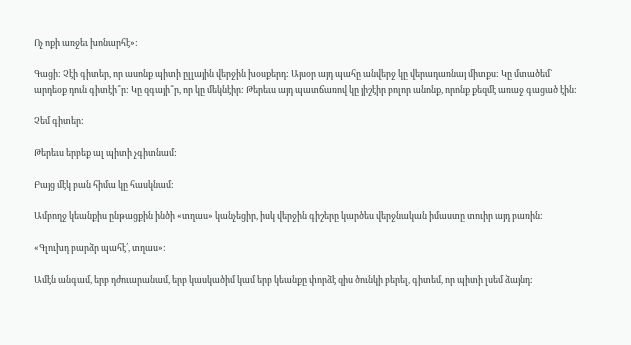Ոչ ոքի առջեւ խոնարհէ»:

Գացի: Չէի գիտեր, որ ասոնք պիտի ըլլային վերջին խօսքերդ: Այսօր այդ պահը անվերջ կը վերադառնայ միտքս: Կը մտածեմ` արդեօք դուն գիտէի՞ր: Կը զգայի՞ր, որ կը մեկնէիր: Թերեւս այդ պատճառով կը յիշէիր բոլոր անոնք, որոնք քեզմէ առաջ գացած էին:

Չեմ գիտեր:

Թերեւս երբեք ալ պիտի չգիտնամ:

Բայց մէկ բան հիմա կը հասկնամ:

Ամբողջ կեանքիս ընթացքին ինծի «տղաս» կանչեցիր, իսկ վերջին գիշերը կարծես վերջնական իմաստը տուիր այդ բառին:

«Գլուխդ բարձր պահէ՛, տղաս»:

Ամէն անգամ, երբ դժուարանամ, երբ կասկածիմ կամ երբ կեանքը փորձէ զիս ծունկի բերել, գիտեմ, որ պիտի լսեմ ձայնդ: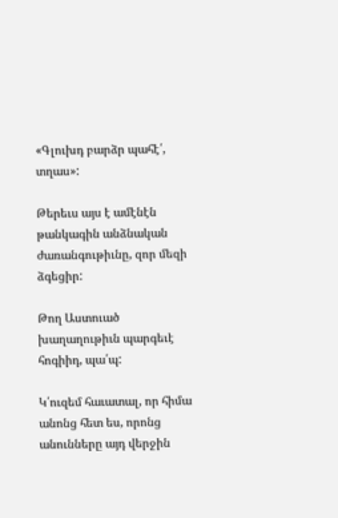«Գլուխդ բարձր պահէ՛, տղաս»:

Թերեւս այս է ամէնէն թանկագին անձնական ժառանգութիւնը, զոր մեզի ձգեցիր:

Թող Աստուած խաղաղութիւն պարգեւէ հոգիիդ, պա՛պ:

Կ՛ուզեմ հաւատալ, որ հիմա անոնց հետ ես, որոնց անունները այդ վերջին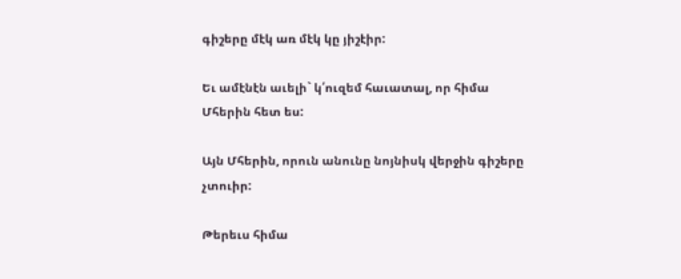գիշերը մէկ առ մէկ կը յիշէիր:

Եւ ամէնէն աւելի` կ՛ուզեմ հաւատալ, որ հիմա Մհերին հետ ես:

Այն Մհերին, որուն անունը նոյնիսկ վերջին գիշերը չտուիր:

Թերեւս հիմա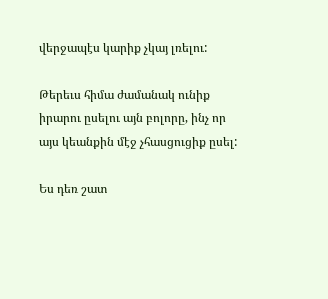վերջապէս կարիք չկայ լռելու:

Թերեւս հիմա ժամանակ ունիք իրարու ըսելու այն բոլորը, ինչ որ այս կեանքին մէջ չհասցուցիք ըսել:

Ես դեռ շատ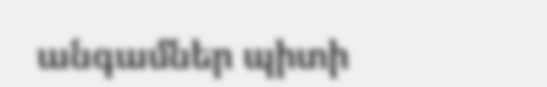անգամներ պիտի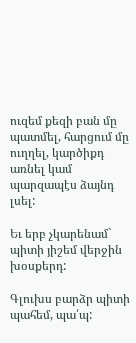ուզեմ քեզի բան մը պատմել, հարցում մը ուղղել, կարծիքդ առնել կամ պարզապէս ձայնդ լսել:

Եւ երբ չկարենամ` պիտի յիշեմ վերջին խօսքերդ:

Գլուխս բարձր պիտի պահեմ, պա՛պ: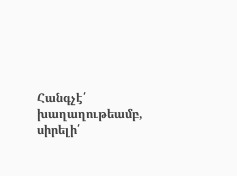Հանգչէ՛ խաղաղութեամբ, սիրելի՛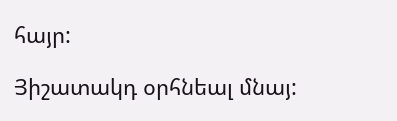հայր:

Յիշատակդ օրհնեալ մնայ: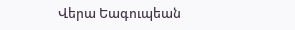Վերա Եագուպեան